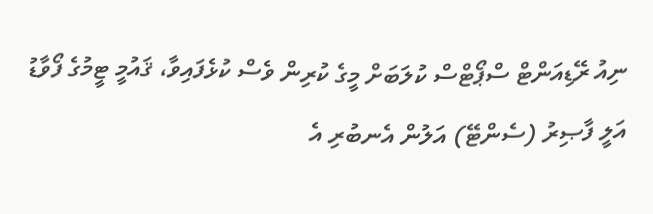ނިއު ރޭޑިއަންޓް ސްޕޯޓްސް ކުލަބަށް މީގެ ކުރިން ވެސް ކުޅެފައިވާ، ޤައުމީ ޓީމުގެ ފޯވާޑު އަލީ ފާޞިރު (ސެންޓޭ) އަލުން އެނބުރި އެ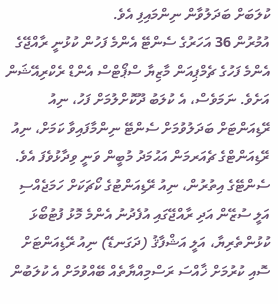ކުލަބަށް ބަދަލުވާން ނިންމައިފި އެވެ.
އުމުރުން 36 އަހަރުގެ ސެންޓޭ އެންމެ ފަހުން ކުޅުނީ ރާއްޖޭގެ އެންމެ ފަހުގެ ޗެމްޕިއަން މާޒިޔާ ސްޕޯޓްސް އެންޑް ރެކްރިއޭޝަން އަށެވެ. ނަމަވެސް، އެ ކުލަބު ދޫކޮށްލުމަށް ފަހު، ނިއު ރޭޑިއަންޓަށް ބަދަލުވުމަށް ސެންޓޭ ނިންމާފައިވާ ކަމަށް، ނިއު ރޭޑިއަންޓްގެ ޗެއަރމަން އަޙުމަދު މުބީން ވަނީ ވިދާޅުވެފަ އެވެ.
ސެންޓޭގެ އިތުރުން، ނިއު ރޭޑިއަންޓުގެ ކޯޗަކަށް ހަމަޖެއްސި އަލީ ސުޒޭން އަދި ރާއްޖޭގައި އުފެދުނު އެންމެ މޮޅު ފުޓުބޯޅަ ކުޅުންތެރިޔާ، އަލީ އަޝްފާޤު (ދަގަނޑޭ) ނިއު ރޭޑިއަންޓަށް ސޮއި ކުރުމަށް ޚާއްސަ ރަސްމިއްޔާތެއް ބޭއްވުމަށް އެ ކުލަބުން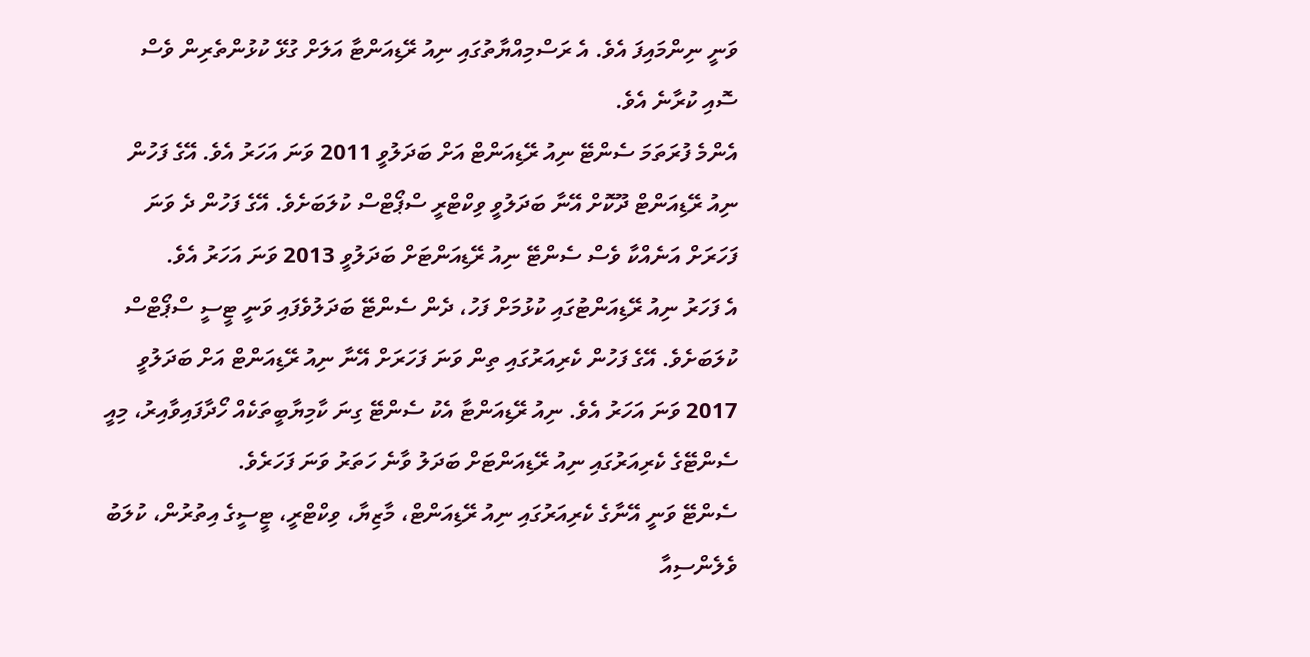ވަނީ ނިންމައިފަ އެވެ. އެ ރަސްމިއްޔާތުގައި ނިއު ރޭޑިއަންޓާ އަލަށް ގުޅޭ ކުޅުންތެރިން ވެސް ސޮއި ކުރާނެ އެވެ.
އެންމެ ފުރަތަމަ ސެންޓޭ ނިއު ރޭޑިއަންޓް އަށް ބަދަލުވީ 2011 ވަނަ އަހަރު އެވެ. އޭގެ ފަހުން ނިއު ރޭޑިއަންޓް ދޫކޮށް އޭނާ ބަދަލުވީ ވިކްޓްރީ ސްޕޯޓްސް ކުލަބަށެވެ. އޭގެ ފަހުން ދެ ވަނަ ފަހަރަށް އަނެއްކާ ވެސް ސެންޓޭ ނިއު ރޭޑިއަންޓަށް ބަދަލުވީ 2013 ވަނަ އަހަރު އެވެ.
އެ ފަހަރު ނިއު ރޭޑިއަންޓުގައި ކުޅުމަށް ފަހު، ދެން ސެންޓޭ ބަދަލުވެފައި ވަނީ ޓީސީ ސްޕޯޓްސް ކުލަބަށެވެ. އޭގެ ފަހުން ކެރިއަރުގައި ތިން ވަނަ ފަހަރަށް އޭނާ ނިއު ރޭޑިއަންޓް އަށް ބަދަލުވީ 2017 ވަނަ އަހަރު އެވެ. ނިއު ރޭޑިއަންޓާ އެކު ސެންޓޭ ގިނަ ކާމިޔާބީތަކެއް ހޯދާފައިވާއިރު، މިއީ ސެންޓޭގެ ކެރިއަރުގައި ނިއު ރޭޑިއަންޓަށް ބަދަލު ވާނެ ހަތަރު ވަނަ ފަހަރެވެ.
ސެންޓޭ ވަނީ އޭނާގެ ކެރިއަރުގައި ނިއު ރޭޑިއަންޓް، މާޒިޔާ، ވިކްޓްރީ، ޓީސީގެ އިތުރުން، ކުލަބު ވެލެންސިއާ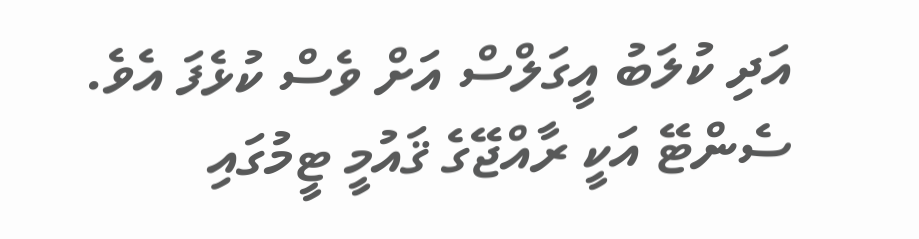އަދި ކުލަބު އީގަލްސް އަށް ވެސް ކުޅެފަ އެވެ. ސެންޓޭ އަކީ ރާއްޖޭގެ ޤައުމީ ޓީމުގައި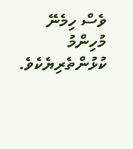ވެސް ހިމެނޭ މުހިންމު ކުޅުންތެރިޔެކެވެ.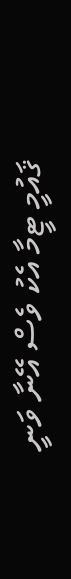ޤައުމީ ޓީމާ އެކު ވެސް އޭނާ ވަނީ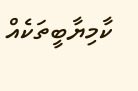ކާމިޔާބީތަކެއް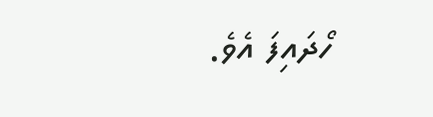ހޯދައިފަ އެވެ.